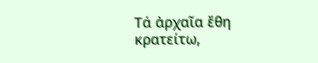Τά ἀρχαῖα ἔθη κρατείτω,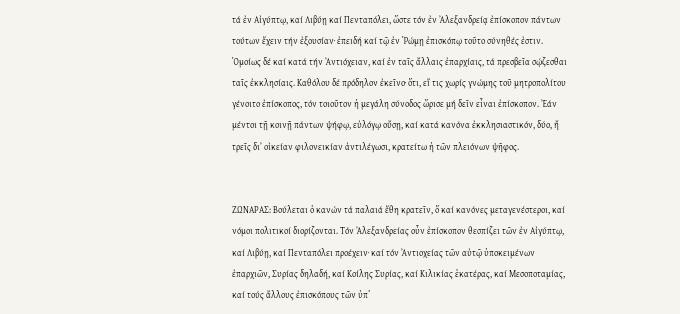τά ἐν Αἰγύπτῳ, καί Λιβύῃ καί Πενταπόλει, ὥστε τόν ἐν Ἀλεξανδρείᾳ ἐπίσκοπον πάντων τούτων ἔχειν τήν ἐξουσίαν· ἐπειδή καί τῷ ἐν Ῥώμῃ ἐπισκόπῳ τοῦτο σύνηθές ἐστιν. Ὁμοίως δέ καί κατά τήν Ἀντιόχειαν, καί ἐν ταῖς ἄλλαις ἐπαρχίαις, τά πρεσβεῖα σῴζεσθαι ταῖς ἐκκλησίαις. Καθόλου δέ πρόδηλον ἐκεῖνο· ὅτι, εἴ τις χωρίς γνώμης τοῦ μητροπολίτου γένοιτο ἐπίσκοπος, τόν τοιοῦτον ἡ μεγάλη σύνοδος ὥρισε μή δεῖν εἶναι ἐπίσκοπον. Ἐάν μέντοι τῇ κοινῇ πάντων ψήφῳ, εὐλόγῳ οὔσῃ, καί κατά κανόνα ἐκκλησιαστικόν, δύο, ἤ τρεῖς δι᾿ οἰκείαν φιλονεικίαν ἀντιλέγωσι, κρατείτω ἡ τῶν πλειόνων ψῆφος.


ΖΩΝΑΡΑΣ: Βούλεται ὁ κανών τά παλαιά ἔθη κρατεῖν, ὅ καί κανόνες μεταγενέστεροι, καί νόμοι πολιτικοί διορίζονται. Τόν Ἀλεξανδρείας οὖν ἐπίσκοπον θεσπίζει τῶν ἐν Αἰγύπτῳ, καί Λιβύῃ, καί Πενταπόλει προέχειν∙ καί τόν Ἀντιοχείας τῶν αὐτῷ ὑποκειμένων ἐπαρχιῶν, Συρίας δηλαδή, καί Κοίλης Συρίας, καί Κιλικίας ἑκατέρας, καί Μεσοποταμίας, καί τούς ἄλλους ἐπισκόπους τῶν ὑπ’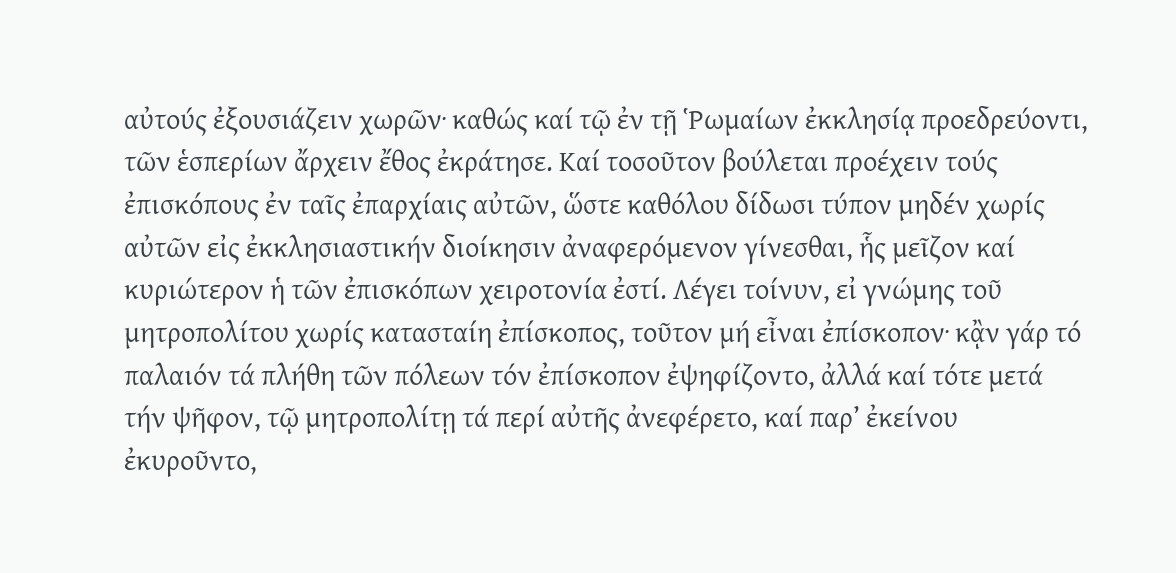αὐτούς ἐξουσιάζειν χωρῶν∙ καθώς καί τῷ ἐν τῇ Ῥωμαίων ἐκκλησίᾳ προεδρεύοντι, τῶν ἑσπερίων ἄρχειν ἔθος ἐκράτησε. Καί τοσοῦτον βούλεται προέχειν τούς ἐπισκόπους ἐν ταῖς ἐπαρχίαις αὐτῶν, ὥστε καθόλου δίδωσι τύπον μηδέν χωρίς αὐτῶν εἰς ἐκκλησιαστικήν διοίκησιν ἀναφερόμενον γίνεσθαι, ἧς μεῖζον καί κυριώτερον ἡ τῶν ἐπισκόπων χειροτονία ἐστί. Λέγει τοίνυν, εἰ γνώμης τοῦ μητροπολίτου χωρίς κατασταίη ἐπίσκοπος, τοῦτον μή εἶναι ἐπίσκοπον∙ κᾂν γάρ τό παλαιόν τά πλήθη τῶν πόλεων τόν ἐπίσκοπον ἐψηφίζοντο, ἀλλά καί τότε μετά τήν ψῆφον, τῷ μητροπολίτῃ τά περί αὐτῆς ἀνεφέρετο, καί παρ’ ἐκείνου ἐκυροῦντο,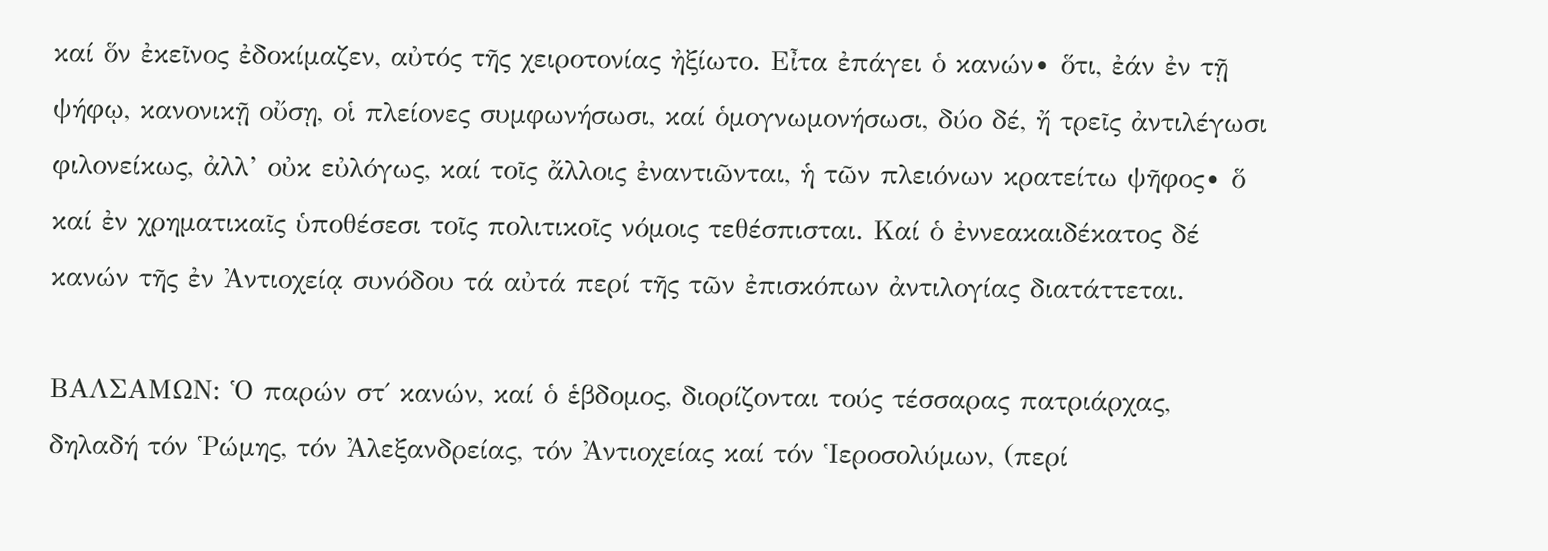καί ὅν ἐκεῖνος ἐδοκίμαζεν, αὐτός τῆς χειροτονίας ἠξίωτο. Εἶτα ἐπάγει ὁ κανών∙ ὅτι, ἐάν ἐν τῇ ψήφῳ, κανονικῇ οὔσῃ, οἱ πλείονες συμφωνήσωσι, καί ὁμογνωμονήσωσι, δύο δέ, ἤ τρεῖς ἀντιλέγωσι φιλονείκως, ἀλλ’ οὐκ εὐλόγως, καί τοῖς ἄλλοις ἐναντιῶνται, ἡ τῶν πλειόνων κρατείτω ψῆφος∙ ὅ καί ἐν χρηματικαῖς ὑποθέσεσι τοῖς πολιτικοῖς νόμοις τεθέσπισται. Καί ὁ ἐννεακαιδέκατος δέ κανών τῆς ἐν Ἀντιοχείᾳ συνόδου τά αὐτά περί τῆς τῶν ἐπισκόπων ἀντιλογίας διατάττεται.

ΒΑΛΣΑΜΩΝ: Ὁ παρών στ΄ κανών, καί ὁ ἑβδομος, διορίζονται τούς τέσσαρας πατριάρχας, δηλαδή τόν Ῥώμης, τόν Ἀλεξανδρείας, τόν Ἀντιοχείας καί τόν Ἱεροσολύμων, (περί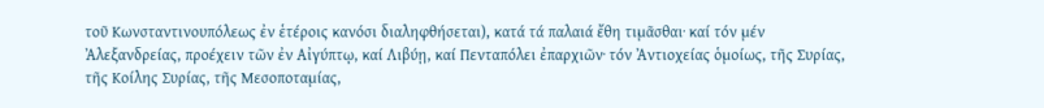τοῦ Κωνσταντινουπόλεως ἐν ἑτέροις κανόσι διαληφθήσεται), κατά τά παλαιά ἔθη τιμᾶσθαι∙ καί τόν μέν Ἀλεξανδρείας, προέχειν τῶν ἐν Αἰγύπτῳ, καί Λιβύῃ, καί Πενταπόλει ἐπαρχιῶν∙ τόν Ἀντιοχείας ὁμοίως, τῆς Συρίας, τῆς Κοίλης Συρίας, τῆς Μεσοποταμίας,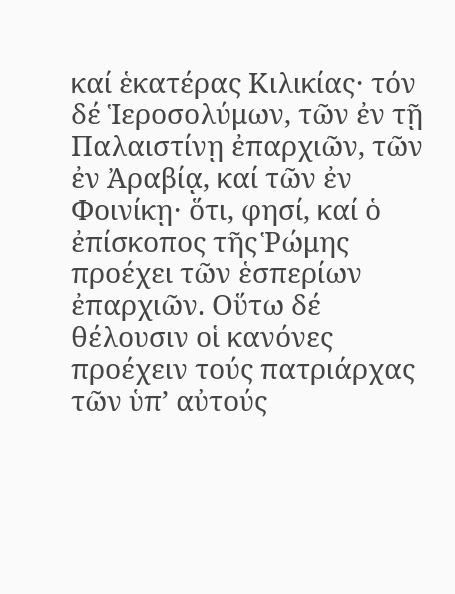καί ἑκατέρας Κιλικίας∙ τόν δέ Ἱεροσολύμων, τῶν ἐν τῇ Παλαιστίνῃ ἐπαρχιῶν, τῶν ἐν Ἀραβίᾳ, καί τῶν ἐν Φοινίκῃ∙ ὅτι, φησί, καί ὁ ἐπίσκοπος τῆς Ῥώμης προέχει τῶν ἑσπερίων ἐπαρχιῶν. Οὕτω δέ θέλουσιν οἱ κανόνες προέχειν τούς πατριάρχας τῶν ὑπ’ αὐτούς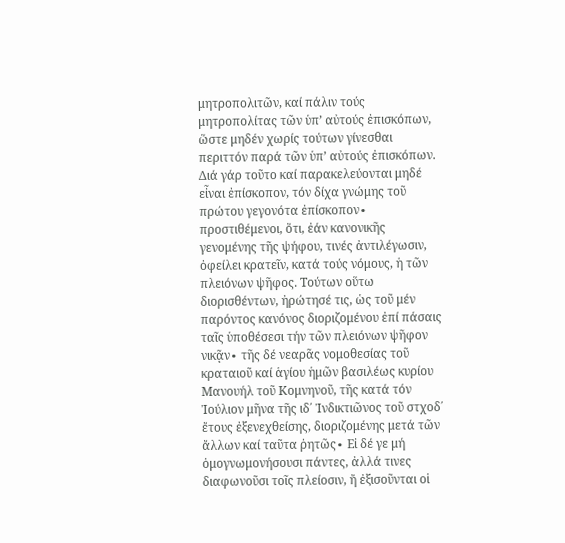μητροπολιτῶν, καί πάλιν τούς μητροπολίτας τῶν ὑπ’ αὐτούς ἐπισκόπων, ὥστε μηδέν χωρίς τούτων γίνεσθαι περιττόν παρά τῶν ὑπ’ αὐτούς ἐπισκόπων. Διά γάρ τοῦτο καί παρακελεύονται μηδέ εἶναι ἐπίσκοπον, τόν δίχα γνώμης τοῦ πρώτου γεγονότα ἐπίσκοπον∙  προστιθέμενοι, ὅτι, ἐάν κανονικῆς γενομένης τῆς ψήφου, τινές ἀντιλέγωσιν, ὀφείλει κρατεῖν, κατά τούς νόμους, ἡ τῶν πλειόνων ψῆφος. Τούτων οὕτω διορισθέντων, ἠρώτησέ τις, ὡς τοῦ μέν παρόντος κανόνος διοριζομένου ἐπί πάσαις ταῖς ὑποθέσεσι τήν τῶν πλειόνων ψῆφον νικᾷν∙ τῆς δέ νεαρᾶς νομοθεσίας τοῦ κραταιοῦ καί ἁγίου ἡμῶν βασιλέως κυρίου Μανουήλ τοῦ Κομνηνοῦ, τῆς κατά τόν Ἰούλιον μῆνα τῆς ιδ΄ Ἰνδικτιῶνος τοῦ στχοδ΄ ἔτους ἐξενεχθείσης, διοριζομένης μετά τῶν ἄλλων καί ταῦτα ῥητῶς∙ Εἰ δέ γε μή ὁμογνωμονήσουσι πάντες, ἀλλά τινες διαφωνοῦσι τοῖς πλείοσιν, ἤ ἐξισοῦνται οἱ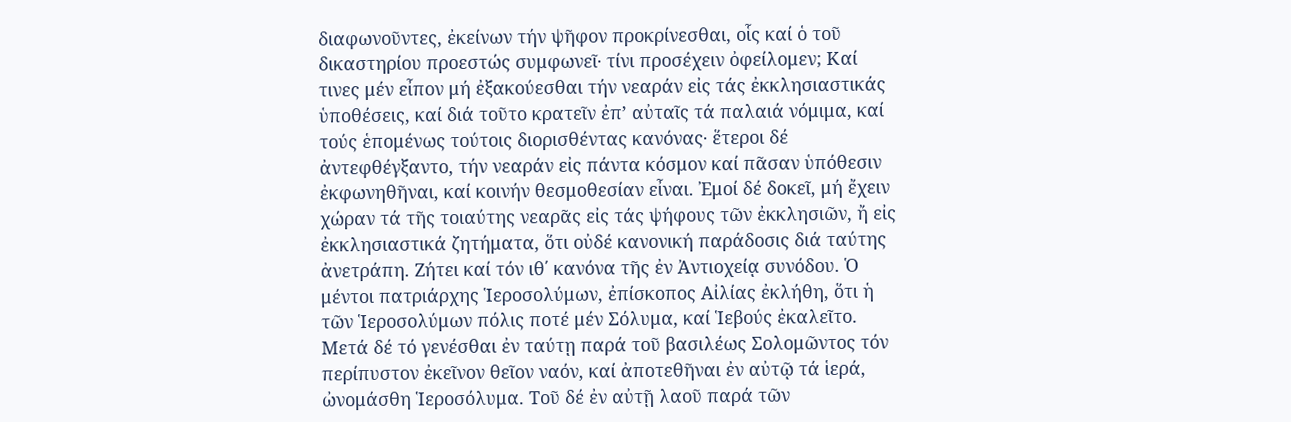διαφωνοῦντες, ἐκείνων τήν ψῆφον προκρίνεσθαι, οἷς καί ὁ τοῦ δικαστηρίου προεστώς συμφωνεῖ∙ τίνι προσέχειν ὀφείλομεν; Καί τινες μέν εἶπον μή ἐξακούεσθαι τήν νεαράν εἰς τάς ἐκκλησιαστικάς ὑποθέσεις, καί διά τοῦτο κρατεῖν ἐπ’ αὐταῖς τά παλαιά νόμιμα, καί τούς ἑπομένως τούτοις διορισθέντας κανόνας∙ ἕτεροι δέ ἀντεφθέγξαντο, τήν νεαράν εἰς πάντα κόσμον καί πᾶσαν ὑπόθεσιν ἐκφωνηθῆναι, καί κοινήν θεσμοθεσίαν εἶναι. Ἐμοί δέ δοκεῖ, μή ἔχειν χώραν τά τῆς τοιαύτης νεαρᾶς εἰς τάς ψήφους τῶν ἐκκλησιῶν, ἤ εἰς ἐκκλησιαστικά ζητήματα, ὅτι οὐδέ κανονική παράδοσις διά ταύτης ἀνετράπη. Ζήτει καί τόν ιθ΄ κανόνα τῆς ἐν Ἀντιοχείᾳ συνόδου. Ὁ μέντοι πατριάρχης Ἱεροσολύμων, ἐπίσκοπος Αἰλίας ἐκλήθη, ὅτι ἡ τῶν Ἱεροσολύμων πόλις ποτέ μέν Σόλυμα, καί Ἱεβούς ἐκαλεῖτο. Μετά δέ τό γενέσθαι ἐν ταύτῃ παρά τοῦ βασιλέως Σολομῶντος τόν περίπυστον ἐκεῖνον θεῖον ναόν, καί ἀποτεθῆναι ἐν αὐτῷ τά ἱερά, ὠνομάσθη Ἱεροσόλυμα. Τοῦ δέ ἐν αὐτῇ λαοῦ παρά τῶν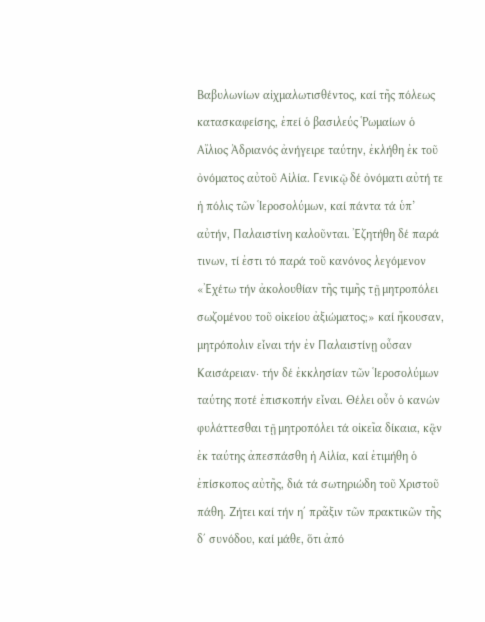Βαβυλωνίων αἰχμαλωτισθέντος, καί τῆς πόλεως κατασκαφείσης, ἐπεί ὁ βασιλεύς Ῥωμαίων ὁ Αἴλιος Ἀδριανός ἀνήγειρε ταύτην, ἐκλήθη ἐκ τοῦ ὀνόματος αὐτοῦ Αἰλία. Γενικῷ δέ ὀνόματι αὐτή τε ἡ πόλις τῶν Ἱεροσολύμων, καί πάντα τά ὑπ’ αὐτήν, Παλαιστίνη καλοῦνται. Ἐζητήθη δέ παρά τινων, τί ἐστι τό παρά τοῦ κανόνος λεγόμενον «Ἐχέτω τήν ἀκολουθίαν τῆς τιμῆς τῇ μητροπόλει σωζομένου τοῦ οἰκείου ἀξιώματος;» καί ἤκουσαν, μητρόπολιν εἶναι τήν ἐν Παλαιστίνῃ οὖσαν Καισάρειαν∙ τήν δέ ἐκκλησίαν τῶν Ἱεροσολύμων ταύτης ποτέ ἐπισκοπήν εἶναι. Θέλει οὖν ὁ κανών φυλάττεσθαι τῇ μητροπόλει τά οἰκεῖα δίκαια, κᾂν ἐκ ταύτης ἀπεσπάσθη ἡ Αἰλία, καί ἐτιμήθη ὁ ἐπίσκοπος αὐτῆς, διά τά σωτηριώδη τοῦ Χριστοῦ πάθη. Ζήτει καί τήν η΄ πρᾶξιν τῶν πρακτικῶν τῆς δ΄ συνόδου, καί μάθε, ὅτι ἀπό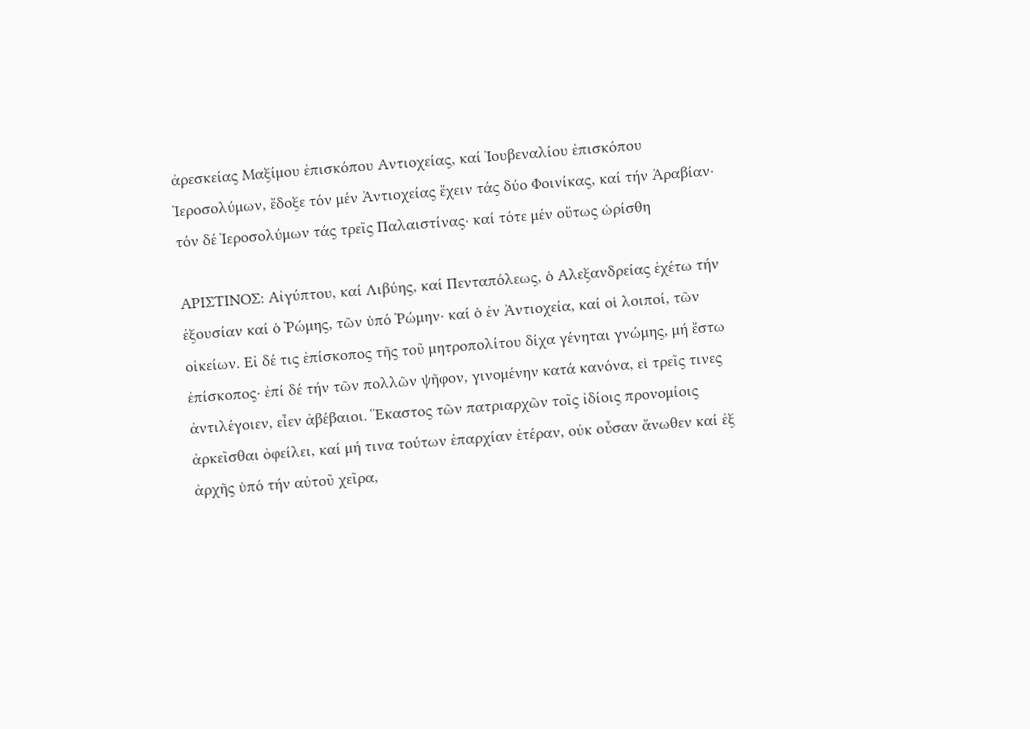ἀρεσκείας Μαξίμου ἐπισκόπου Αντιοχείας, καί Ἰουβεναλίου ἐπισκόπου Ἱεροσολύμων, ἔδοξε τόν μέν Ἀντιοχείας ἔχειν τάς δύο Φοινίκας, καί τήν Ἀραβίαν∙ τόν δέ Ἱεροσολύμων τάς τρεῖς Παλαιστίνας∙ καί τότε μέν οὕτως ὡρίσθη

ΑΡΙΣΤΙΝΟΣ: Αἰγύπτου, καί Λιβύης, καί Πενταπόλεως, ὁ Αλεξανδρείας ἐχέτω τήν ἐξουσίαν καί ὁ Ῥώμης, τῶν ὑπό Ῥώμην∙ καί ὁ ἐν Ἀντιοχεία, καί οἱ λοιποί, τῶν οἰκείων. Εἰ δέ τις ἐπίσκοπος τῆς τοῦ μητροπολίτου δίχα γένηται γνώμης, μή ἔστω ἐπίσκοπος∙ ἐπί δέ τήν τῶν πολλῶν ψῆφον, γινομένην κατά κανόνα, εἱ τρεῖς τινες ἀντιλέγοιεν, εἶεν ἀβέβαιοι. Ἕκαστος τῶν πατριαρχῶν τοῖς ἰδίοις προνομίοις ἀρκεῖσθαι ὀφείλει, καί μή τινα τούτων ἐπαρχίαν ἑτέραν, οὐκ οὖσαν ἄνωθεν καί ἐξ ἀρχῆς ὑπό τήν αὐτοῦ χεῖρα,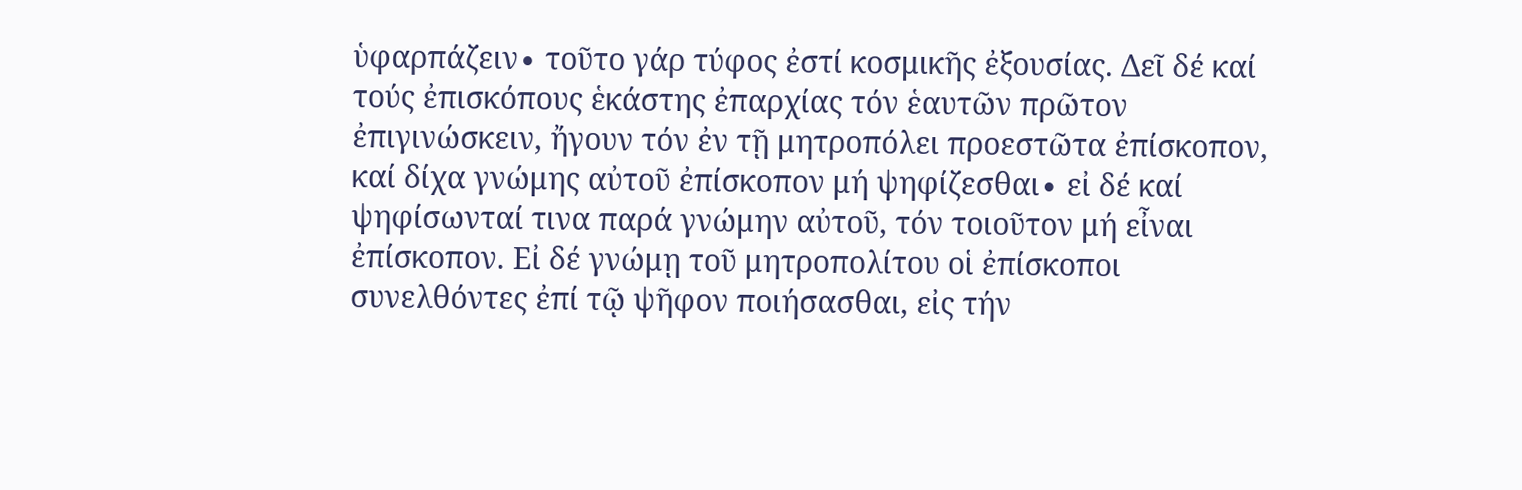ὑφαρπάζειν∙ τοῦτο γάρ τύφος ἐστί κοσμικῆς ἐξουσίας. Δεῖ δέ καί τούς ἐπισκόπους ἑκάστης ἐπαρχίας τόν ἑαυτῶν πρῶτον ἐπιγινώσκειν, ἤγουν τόν ἐν τῇ μητροπόλει προεστῶτα ἐπίσκοπον, καί δίχα γνώμης αὐτοῦ ἐπίσκοπον μή ψηφίζεσθαι∙ εἰ δέ καί ψηφίσωνταί τινα παρά γνώμην αὐτοῦ, τόν τοιοῦτον μή εἶναι ἐπίσκοπον. Εἰ δέ γνώμῃ τοῦ μητροπολίτου οἱ ἐπίσκοποι συνελθόντες ἐπί τῷ ψῆφον ποιήσασθαι, εἰς τήν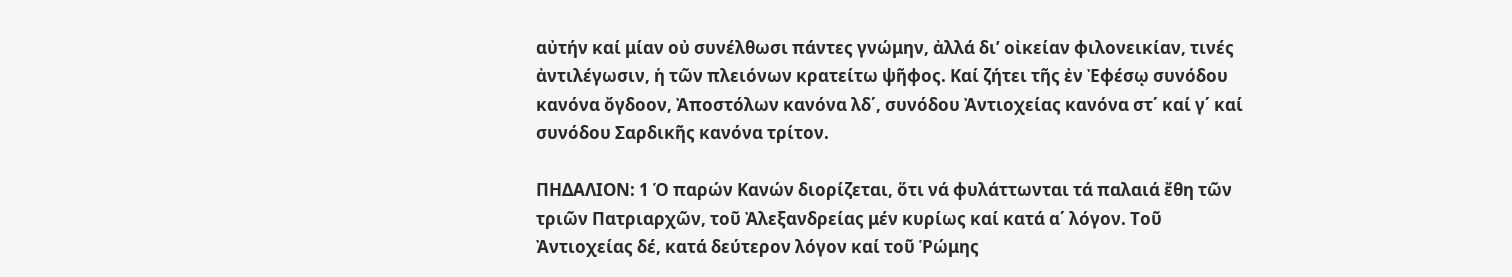αὐτήν καί μίαν οὐ συνέλθωσι πάντες γνώμην, ἀλλά δι’ οἰκείαν φιλονεικίαν, τινές ἀντιλέγωσιν, ἡ τῶν πλειόνων κρατείτω ψῆφος. Καί ζήτει τῆς ἐν Ἐφέσῳ συνόδου κανόνα ὄγδοον, Ἀποστόλων κανόνα λδ΄, συνόδου Ἀντιοχείας κανόνα στ΄ καί γ΄ καί συνόδου Σαρδικῆς κανόνα τρίτον.

ΠΗΔΑΛΙΟΝ: 1 Ὁ παρών Κανών διορίζεται, ὅτι νά φυλάττωνται τά παλαιά ἔθη τῶν τριῶν Πατριαρχῶν, τοῦ Ἀλεξανδρείας μέν κυρίως καί κατά α΄ λόγον. Τοῦ Ἀντιοχείας δέ, κατά δεύτερον λόγον καί τοῦ Ῥώμης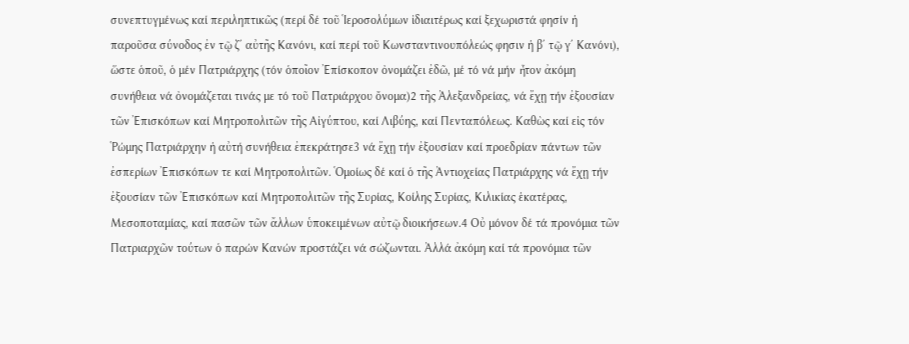συνεπτυγμένως καί περιληπτικῶς (περί δέ τοῦ Ἱεροσολύμων ἰδιαιτέρως καί ξεχωριστά φησίν ἡ παροῦσα σύνοδος ἐν τῷ ζ΄ αὐτῆς Κανόνι, καί περί τοῦ Κωνσταντινουπόλεώς φησιν ἡ β΄ τῷ γ΄ Κανόνι), ὥστε ὁποῦ, ὁ μέν Πατριάρχης (τόν ὁποῖον Ἐπίσκοπον ὀνομάζει ἐδῶ, μέ τό νά μήν ἦτον ἀκόμη συνήθεια νά ὀνομάζεται τινάς με τό τοῦ Πατριάρχου ὄνομα)2 τῆς Ἀλεξανδρείας, νά ἔχῃ τήν ἐξουσίαν τῶν Ἐπισκόπων καί Μητροπολιτῶν τῆς Αἰγύπτου, καί Λιβύης, καί Πενταπόλεως. Καθὼς καί εἰς τόν Ῥώμης Πατριάρχην ἡ αὐτή συνήθεια ἐπεκράτησε3 νά ἔχῃ τήν ἐξουσίαν καί προεδρίαν πάντων τῶν ἐσπερίων Ἐπισκόπων τε καί Μητροπολιτῶν. Ὁμοίως δέ καί ὁ τῆς Ἀντιοχείας Πατριάρχης νά ἔχῃ τήν ἐξουσίαν τῶν Ἐπισκόπων καί Μητροπολιτῶν τῆς Συρίας, Κοίλης Συρίας, Κιλικίας ἑκατέρας, Μεσοποταμίας, καί πασῶν τῶν ἄλλων ὑποκειμένων αὐτῷ διοικήσεων.4 Οὐ μόνον δέ τά προνόμια τῶν Πατριαρχῶν τούτων ὁ παρών Κανών προστάζει νά σώζωνται. Ἀλλά ἀκόμη καί τά προνόμια τῶν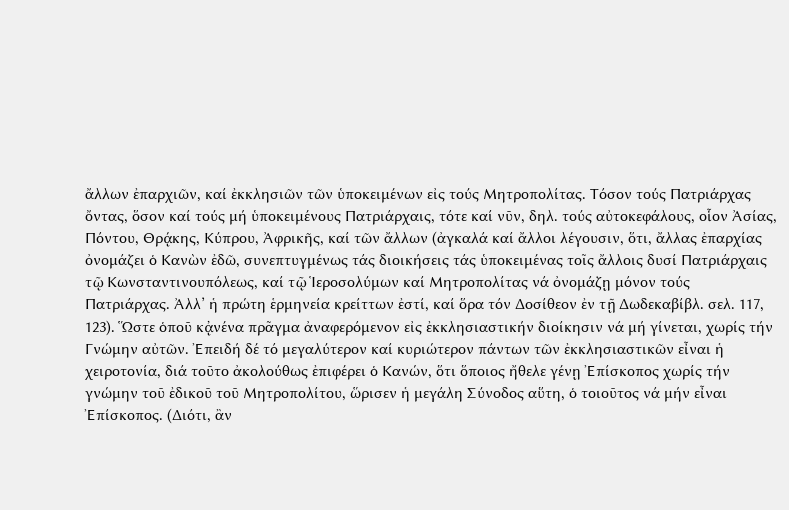ἄλλων ἐπαρχιῶν, καί ἐκκλησιῶν τῶν ὑποκειμένων εἰς τούς Μητροπολίτας. Τόσον τούς Πατριάρχας ὄντας, ὅσον καί τούς μή ὑποκειμένους Πατριάρχαις, τότε καί νῦν, δηλ. τούς αὐτοκεφάλους, οἷον Ἀσίας, Πόντου, Θρᾴκης, Κύπρου, Ἀφρικῆς, καί τῶν ἄλλων (ἀγκαλά καί ἄλλοι λέγουσιν, ὅτι, ἄλλας ἐπαρχίας ὀνομάζει ὁ Κανὼν ἐδῶ, συνεπτυγμένως τάς διοικήσεις τάς ὑποκειμένας τοῖς ἄλλοις δυσί Πατριάρχαις τῷ Κωνσταντινουπόλεως, καί τῷ Ἱεροσολύμων καί Μητροπολίτας νά ὀνομάζῃ μόνον τούς Πατριάρχας. Ἀλλ’ ἡ πρώτη ἑρμηνεία κρείττων ἐστί, καί ὅρα τόν Δοσίθεον ἐν τῇ Δωδεκαβίβλ. σελ. 117, 123). Ὥστε ὁποῦ κᾀνένα πρᾶγμα ἀναφερόμενον εἰς ἐκκλησιαστικήν διοίκησιν νά μή γίνεται, χωρίς τήν Γνώμην αὐτῶν. Ἐπειδή δέ τό μεγαλύτερον καί κυριώτερον πάντων τῶν ἐκκλησιαστικῶν εἶναι ἡ χειροτονία, διά τοῦτο ἀκολούθως ἐπιφέρει ὁ Κανών, ὅτι ὅποιος ἤθελε γένῃ Ἐπίσκοπος χωρίς τήν γνώμην τοῦ ἐδικοῦ τοῦ Μητροπολίτου, ὥρισεν ἡ μεγάλη Σύνοδος αὕτη, ὁ τοιοῦτος νά μήν εἶναι Ἐπίσκοπος. (Διότι, ἂν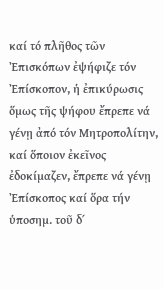καί τό πλῆθος τῶν Ἐπισκόπων ἐψήφιζε τόν Ἐπίσκοπον, ἡ ἐπικύρωσις ὅμως τῆς ψήφου ἔπρεπε νά γένῃ ἀπό τόν Μητροπολίτην, καί ὅποιον ἐκεῖνος ἐδοκίμαζεν, ἔπρεπε νά γένῃ Ἐπίσκοπος καί ὅρα τήν ὑποσημ. τοῦ δ΄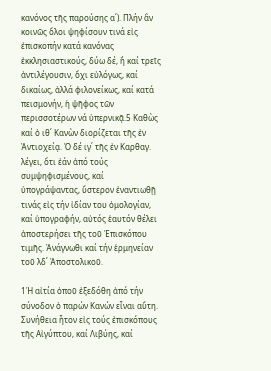κανόνος τῆς παρούσης α΄). Πλήν ἂν κοινῶς ὅλοι ψηφίσουν τινά εἰς ἐπισκοπήν κατά κανόνας ἐκκλησιαστικούς, δύω δέ, ἤ καί τρεῖς ἀντιλέγουσιν, ὄχι εὐλόγως, καί δικαίως, ἀλλά φιλονείκως, καί κατά πεισμονήν, ἡ ψῆφος τῶν περισσοτέρων νά ὑπερνικᾷ.5 Καθὼς καί ὁ ιθ΄ Κανὼν διορίζεται τῆς ἐν Ἀντιοχείᾳ. Ὁ δέ ιγ΄ τῆς ἐν Καρθαγ. λέγει, ὅτι ἐάν ἀπό τούς συμψηφισμένους, καί ὑπογράψαντας, ὕστερον ἐναντιωθῇ τινάς εἰς τήν ἰδίαν του ὁμολογίαν, καί ὑπογραφήν, αὐτός ἑαυτόν θέλει ἀποστερήσει τῆς τοῦ Ἐπισκόπου τιμῆς. Ἀνάγνωθι καί τήν ἑρμηνείαν τοῦ λδ΄ Ἀποστολικοῦ.

1Ἡ αἰτία ὁποῦ ἐξεδόθη ἀπό τήν σύνοδον ὁ παρών Κανών εἶναι αὕτη. Συνήθεια ἦτον εἰς τούς ἐπισκόπους τῆς Αἰγύπτου, καί Λιβύης, καί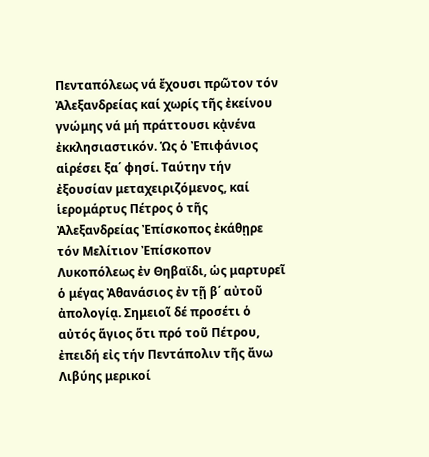Πενταπόλεως νά ἔχουσι πρῶτον τόν Ἀλεξανδρείας καί χωρίς τῆς ἐκείνου γνώμης νά μή πράττουσι κᾀνένα ἐκκλησιαστικόν. Ὡς ὁ Ἐπιφάνιος αἱρέσει ξα΄ φησί. Ταύτην τήν ἐξουσίαν μεταχειριζόμενος, καί ἱερομάρτυς Πέτρος ὁ τῆς Ἀλεξανδρείας Ἐπίσκοπος ἐκάθῃρε τόν Μελίτιον Ἐπίσκοπον Λυκοπόλεως ἐν Θηβαϊδι, ὡς μαρτυρεῖ ὁ μέγας Ἀθανάσιος ἐν τῇ β΄ αὐτοῦ ἀπολογίᾳ. Σημειοῖ δέ προσέτι ὁ αὐτός ἅγιος ὅτι πρό τοῦ Πέτρου, ἐπειδή εἰς τήν Πεντάπολιν τῆς ἄνω Λιβύης μερικοί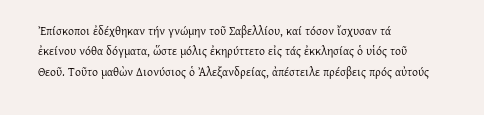Ἐπίσκοποι ἐδέχθηκαν τήν γνώμην τοῦ Σαβελλίου, καί τόσον ἴσχυσαν τά ἐκείνου νόθα δόγματα, ὥστε μόλις ἐκηρύττετο εἰς τάς ἐκκλησίας ὁ υἱός τοῦ Θεοῦ. Τοῦτο μαθὼν Διονύσιος ὁ Ἀλεξανδρείας, ἀπέστειλε πρέσβεις πρός αὐτούς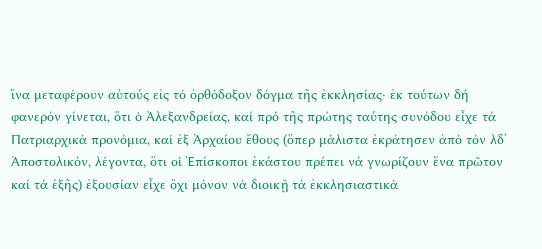ἵνα μεταφέρουν αὐτούς εἰς τό ὀρθόδοξον δόγμα τῆς ἐκκλησίας∙ ἐκ τούτων δή φανερόν γίνεται, ὅτι ὁ Ἀλεξανδρείας, καί πρό τῆς πρώτης ταύτης συνόδου εἶχε τά Πατριαρχικά προνόμια, καί ἐξ Ἀρχαίου ἔθους (ὅπερ μάλιστα ἐκράτησεν ἀπό τόν λδ΄ Ἀποστολικόν, λέγοντα, ὅτι οἱ Ἐπίσκοποι ἑκάστου πρέπει νά γνωρίζουν ἕνα πρῶτον καί τά ἑξῆς) ἐξουσίαν εἶχε ὄχι μόνον νά διοικῇ τά ἐκκλησιαστικά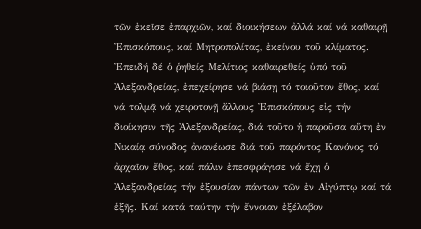τῶν ἐκεῖσε ἐπαρχιῶν, καί διοικήσεων ἀλλά καί νά καθαιρῇ Ἐπισκόπους, καί Μητροπολίτας, ἐκείνου τοῦ κλίματος. Ἐπειδή δέ ὁ ῥηθείς Μελίτιος καθαιρεθείς ὑπό τοῦ Ἀλεξανδρείας, ἐπεχείρησε νά βιάσῃ τό τοιοῦτον ἔθος, καί νά τολμᾷ νά χειροτονῇ ἄλλους Ἐπισκόπους εἰς τήν διοίκησιν τῆς Ἀλεξανδρείας, διά τοῦτο ἡ παροῦσα αὕτη ἐν Νικαίᾳ σύνοδος ἀνανέωσε διά τοῦ παρόντος Κανόνος τό ἀρχαῖον ἔθος, καί πάλιν ἐπεσφράγισε νά ἔχῃ ὁ Ἀλεξανδρείας τήν ἐξουσίαν πάντων τῶν ἐν Αἰγύπτῳ καί τά ἑξῆς. Καί κατά ταύτην τήν ἔννοιαν ἐξέλαβον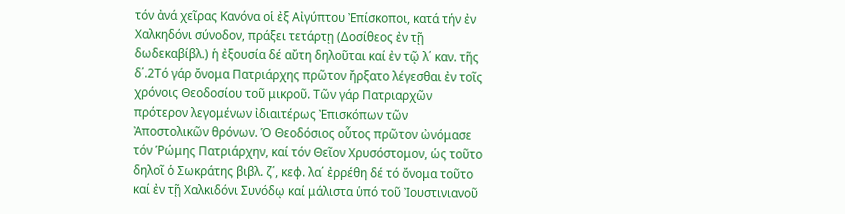τόν ἀνά χεῖρας Κανόνα οἱ ἐξ Αἰγύπτου Ἐπίσκοποι, κατά τήν ἐν Χαλκηδόνι σύνοδον, πράξει τετάρτῃ (Δοσίθεος ἐν τῇ δωδεκαβίβλ.) ἡ ἐξουσία δέ αὔτη δηλοῦται καί ἐν τῷ λ΄ καν. τῆς δ΄.2Τό γάρ ὄνομα Πατριάρχης πρῶτον ἤρξατο λέγεσθαι ἐν τοῖς χρόνοις Θεοδοσίου τοῦ μικροῦ. Τῶν γάρ Πατριαρχῶν πρότερον λεγομένων ἰδιαιτέρως Ἐπισκόπων τῶν Ἀποστολικῶν θρόνων. Ὁ Θεοδόσιος οὗτος πρῶτον ὠνόμασε τόν Ῥώμης Πατριάρχην, καί τόν Θεῖον Χρυσόστομον, ὡς τοῦτο δηλοῖ ὁ Σωκράτης βιβλ. ζ΄, κεφ. λα΄ ἐρρέθη δέ τό ὄνομα τοῦτο καί ἐν τῇ Χαλκιδόνι Συνόδῳ καί μάλιστα ὑπό τοῦ Ἰουστινιανοῦ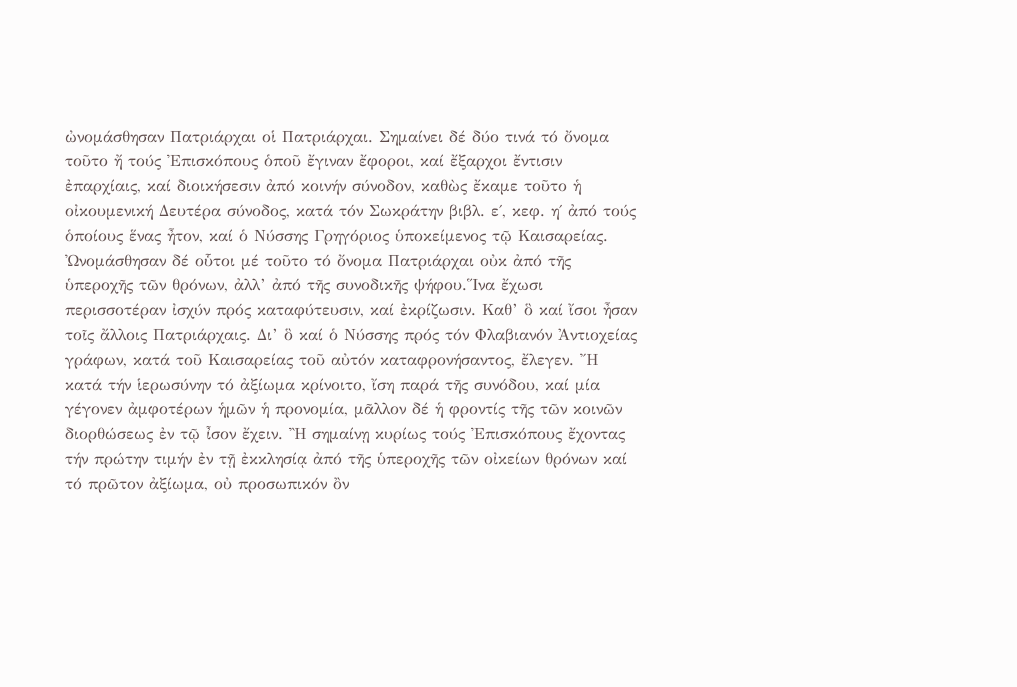ὠνομάσθησαν Πατριάρχαι οἱ Πατριάρχαι. Σημαίνει δέ δύο τινά τό ὄνομα τοῦτο ἤ τούς Ἐπισκόπους ὁποῦ ἔγιναν ἔφοροι, καί ἔξαρχοι ἔντισιν ἐπαρχίαις, καί διοικήσεσιν ἀπό κοινήν σύνοδον, καθὼς ἔκαμε τοῦτο ἡ οἰκουμενική Δευτέρα σύνοδος, κατά τόν Σωκράτην βιβλ. ε΄, κεφ. η΄ ἀπό τούς ὁποίους ἕνας ἦτον, καί ὁ Νύσσης Γρηγόριος ὑποκείμενος τῷ Καισαρείας. Ὠνομάσθησαν δέ οὗτοι μέ τοῦτο τό ὄνομα Πατριάρχαι οὐκ ἀπό τῆς ὑπεροχῆς τῶν θρόνων, ἀλλ’ ἀπό τῆς συνοδικῆς ψήφου.Ἵνα ἔχωσι περισσοτέραν ἰσχύν πρός καταφύτευσιν, καί ἐκρίζωσιν. Καθ’ ὃ καί ἴσοι ἦσαν τοῖς ἄλλοις Πατριάρχαις. Δι’ ὃ καί ὁ Νύσσης πρός τόν Φλαβιανόν Ἀντιοχείας γράφων, κατά τοῦ Καισαρείας τοῦ αὐτόν καταφρονήσαντος, ἔλεγεν. Ἤ κατά τήν ἱερωσύνην τό ἀξίωμα κρίνοιτο, ἴση παρά τῆς συνόδου, καί μία γέγονεν ἀμφοτέρων ἡμῶν ἡ προνομία, μᾶλλον δέ ἡ φροντίς τῆς τῶν κοινῶν διορθώσεως ἐν τῷ ἶσον ἔχειν. Ἢ σημαίνῃ κυρίως τούς Ἐπισκόπους ἔχοντας τήν πρώτην τιμήν ἐν τῇ ἐκκλησίᾳ ἀπό τῆς ὑπεροχῆς τῶν οἰκείων θρόνων καί τό πρῶτον ἀξίωμα, οὐ προσωπικόν ὂν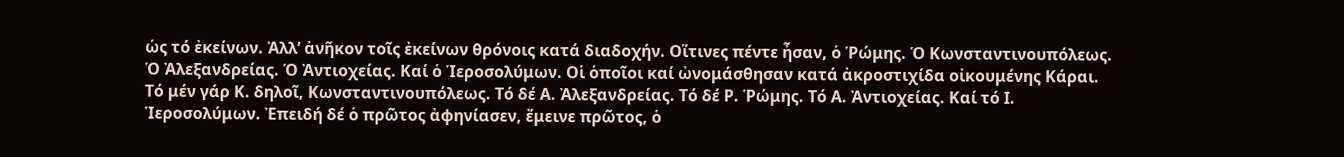ὡς τό ἐκείνων. Ἀλλ’ ἀνῆκον τοῖς ἐκείνων θρόνοις κατά διαδοχήν. Οἵτινες πέντε ἦσαν, ὁ Ῥώμης. Ὁ Κωνσταντινουπόλεως. Ὁ Ἀλεξανδρείας. Ὁ Ἀντιοχείας. Καί ὁ Ἱεροσολύμων. Οἱ ὁποῖοι καί ὠνομάσθησαν κατά ἀκροστιχίδα οἰκουμένης Κάραι. Τό μέν γάρ Κ. δηλοῖ, Κωνσταντινουπόλεως. Τό δέ Α. Ἀλεξανδρείας. Τό δέ Ρ. Ῥώμης. Τό Α. Ἀντιοχείας. Καί τό Ι. Ἱεροσολύμων. Ἐπειδή δέ ὁ πρῶτος ἀφηνίασεν, ἔμεινε πρῶτος, ὁ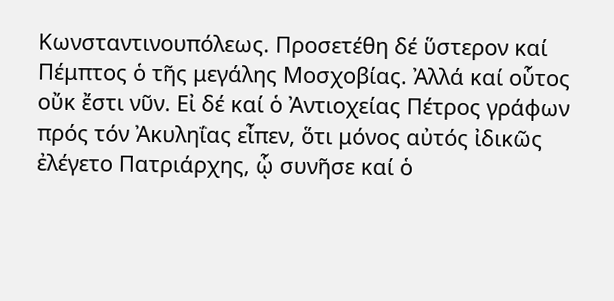Κωνσταντινουπόλεως. Προσετέθη δέ ὕστερον καί Πέμπτος ὁ τῆς μεγάλης Μοσχοβίας. Ἀλλά καί οὗτος οὔκ ἔστι νῦν. Εἰ δέ καί ὁ Ἀντιοχείας Πέτρος γράφων πρός τόν Ἀκυληΐας εἶπεν, ὅτι μόνος αὐτός ἰδικῶς ἐλέγετο Πατριάρχης, ᾧ συνῆσε καί ὁ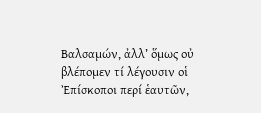Βαλσαμών, ἀλλ’ ὅμως οὐ βλέπομεν τί λέγουσιν οἱ Ἐπίσκοποι περί ἑαυτῶν,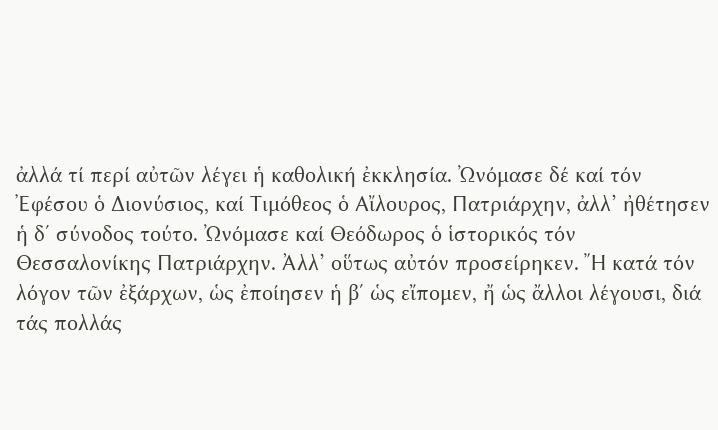ἀλλά τί περί αὐτῶν λέγει ἡ καθολική ἐκκλησία. Ὠνόμασε δέ καί τόν Ἐφέσου ὁ Διονύσιος, καί Τιμόθεος ὁ Αἴλουρος, Πατριάρχην, ἀλλ’ ἠθέτησεν ἡ δ΄ σύνοδος τούτο. Ὠνόμασε καί Θεόδωρος ὁ ἱστορικός τόν Θεσσαλονίκης Πατριάρχην. Ἀλλ’ οὕτως αὐτόν προσείρηκεν. Ἤ κατά τόν λόγον τῶν ἐξάρχων, ὡς ἐποίησεν ἡ β΄ ὡς εἴπομεν, ἤ ὡς ἄλλοι λέγουσι, διά τάς πολλάς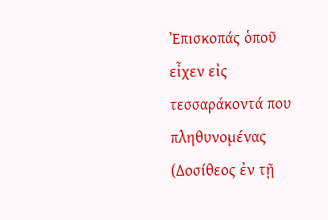Ἐπισκοπάς ὁποῦ εἶχεν εἰς τεσσαράκοντά που πληθυνομένας (Δοσίθεος ἐν τῇ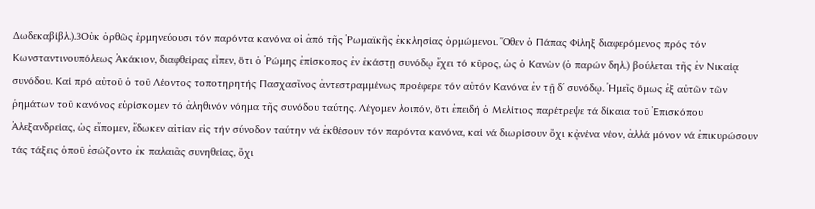Δωδεκαβίβλ.).3Οὐκ ὀρθῶς ἑρμηνεύουσι τόν παρόντα κανόνα οἱ ἀπό τῆς Ῥωμαϊκῆς ἐκκλησίας ὁρμώμενοι. Ὅθεν ὁ Πάπας Φίληξ διαφερόμενος πρός τόν Κωνσταντινουπόλεως Ἀκάκιον, διαφθείρας εἶπεν, ὅτι ὁ Ῥώμης ἐπίσκοπος ἐν ἑκάστῃ συνόδῳ ἔχει τό κῦρος, ὡς ὁ Κανὼν (ὁ παρών δηλ.) βούλεται τῆς ἐν Νικαίᾳ συνόδου. Καί πρό αὐτοῦ ὁ τοῦ Λέοντος τοποτηρητής Πασχασῖνος ἀντεστραμμένως προέφερε τόν αὐτόν Κανόνα ἐν τῇ δ΄ συνόδῳ. Ἡμεῖς ὅμως ἐξ αὐτῶν τῶν ῥημάτων τοῦ κανόνος εὑρίσκομεν τό ἀληθινόν νόημα τῆς συνόδου ταύτης. Λέγομεν λοιπόν, ὅτι ἐπειδή ὁ Μελίτιος παρέτρεψε τά δίκαια τοῦ Ἐπισκόπου Ἀλεξανδρείας, ὡς εἴπομεν, ἔδωκεν αἰτίαν εἰς τήν σύνοδον ταύτην νά ἐκθέσουν τόν παρόντα κανόνα, καί νά διωρίσουν ὄχι κᾀνένα νέον, ἀλλά μόνον νά ἐπικυρώσουν τάς τάξεις ὁποῦ ἐσώζοντο ἐκ παλαιᾶς συνηθείας, ὄχι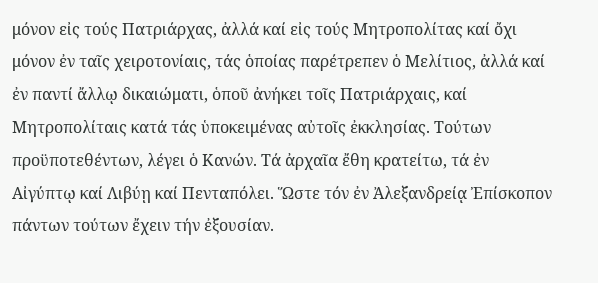μόνον εἰς τούς Πατριάρχας, ἀλλά καί εἰς τούς Μητροπολίτας καί ὄχι μόνον ἐν ταῖς χειροτονίαις, τάς ὁποίας παρέτρεπεν ὁ Μελίτιος, ἀλλά καί ἐν παντί ἄλλῳ δικαιώματι, ὁποῦ ἀνήκει τοῖς Πατριάρχαις, καί Μητροπολίταις κατά τάς ὑποκειμένας αὐτοῖς ἐκκλησίας. Τούτων προϋποτεθέντων, λέγει ὁ Κανών. Τά ἀρχαῖα ἔθη κρατείτω, τά ἐν Αἰγύπτῳ καί Λιβύῃ καί Πενταπόλει. Ὥστε τόν ἐν Ἀλεξανδρείᾳ Ἐπίσκοπον πάντων τούτων ἔχειν τήν ἐξουσίαν.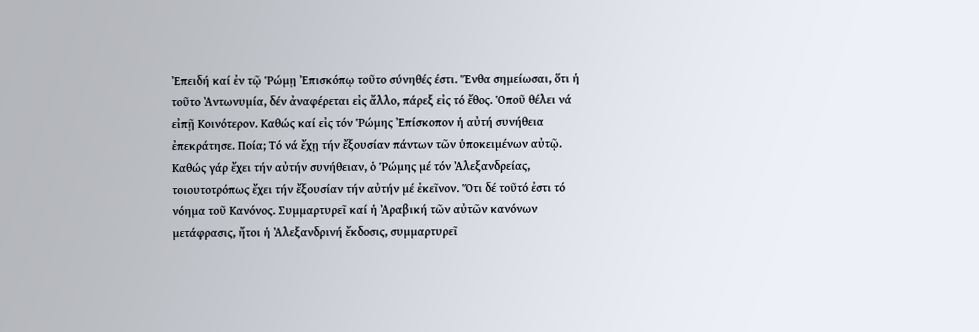Ἐπειδή καί ἐν τῷ Ῥώμῃ Ἐπισκόπῳ τοῦτο σύνηθές έστι. Ἕνθα σημείωσαι, ὅτι ἡ τοῦτο Ἀντωνυμία, δέν ἀναφέρεται εἰς ἄλλο, πάρεξ εἰς τό ἔθος. Ὁποῦ θέλει νά εἰπῇ Κοινότερον. Καθώς καί εἰς τόν Ῥώμης Ἐπίσκοπον ἡ αὐτή συνήθεια ἐπεκράτησε. Ποία; Τό νά ἔχῃ τήν ἔξουσίαν πάντων τῶν ὑποκειμένων αὐτῷ. Καθώς γάρ ἔχει τήν αὐτήν συνήθειαν, ὁ Ῥώμης μέ τόν Ἀλεξανδρείας, τοιουτοτρόπως ἔχει τήν ἔξουσίαν τήν αὐτήν μέ ἐκεῖνον. Ὅτι δέ τοῦτό ἐστι τό νόημα τοῦ Κανόνος. Συμμαρτυρεῖ καί ἡ Ἀραβική τῶν αὐτῶν κανόνων μετάφρασις, ἤτοι ἡ Ἀλεξανδρινή ἔκδοσις, συμμαρτυρεῖ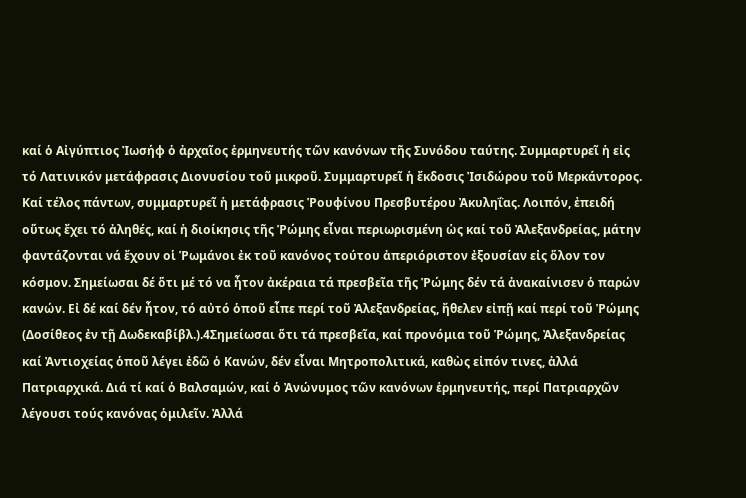καί ὁ Αἰγύπτιος Ἰωσήφ ὁ ἀρχαῖος ἑρμηνευτής τῶν κανόνων τῆς Συνόδου ταύτης. Συμμαρτυρεῖ ἡ εἰς τό Λατινικόν μετάφρασις Διονυσίου τοῦ μικροῦ. Συμμαρτυρεῖ ἡ ἔκδοσις Ἰσιδώρου τοῦ Μερκάντορος. Καί τέλος πάντων, συμμαρτυρεῖ ἡ μετάφρασις Ῥουφίνου Πρεσβυτέρου Ἀκυληΐας. Λοιπόν, ἐπειδή οὕτως ἔχει τό ἀληθές, καί ἡ διοίκησις τῆς Ῥώμης εἶναι περιωρισμένη ὡς καί τοῦ Ἀλεξανδρείας, μάτην φαντάζονται νά ἔχουν οἱ Ῥωμάνοι ἐκ τοῦ κανόνος τούτου ἀπεριόριστον ἐξουσίαν εἰς ὅλον τον κόσμον. Σημείωσαι δέ ὅτι μέ τό να ἦτον ἀκέραια τά πρεσβεῖα τῆς Ῥώμης δέν τά ἀνακαίνισεν ὁ παρών κανών. Εἰ δέ καί δέν ἦτον, τό αὐτό ὁποῦ εἶπε περί τοῦ Ἀλεξανδρείας, ἤθελεν εἰπῇ καί περί τοῦ Ῥώμης (Δοσίθεος ἐν τῇ Δωδεκαβίβλ.).4Σημείωσαι ὅτι τά πρεσβεῖα, καί προνόμια τοῦ Ῥώμης, Ἀλεξανδρείας καί Ἀντιοχείας ὁποῦ λέγει ἐδῶ ὁ Κανών, δέν εἶναι Μητροπολιτικά, καθὼς εἰπόν τινες, ἀλλά Πατριαρχικά. Διά τί καί ὁ Βαλσαμών, καί ὁ Ἀνώνυμος τῶν κανόνων ἑρμηνευτής, περί Πατριαρχῶν λέγουσι τούς κανόνας ὁμιλεῖν. Ἀλλά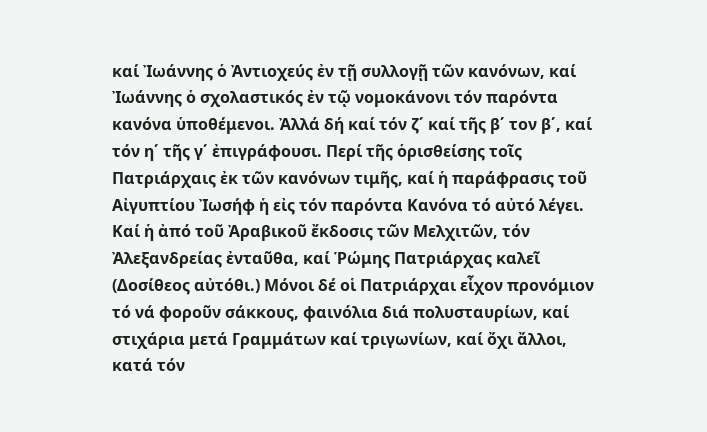καί Ἰωάννης ὁ Ἀντιοχεύς ἐν τῇ συλλογῇ τῶν κανόνων, καί Ἰωάννης ὁ σχολαστικός ἐν τῷ νομοκάνονι τόν παρόντα κανόνα ὑποθέμενοι. Ἀλλά δή καί τόν ζ΄ καί τῆς β΄ τον β΄, καί τόν η΄ τῆς γ΄ ἐπιγράφουσι. Περί τῆς ὁρισθείσης τοῖς Πατριάρχαις ἐκ τῶν κανόνων τιμῆς, καί ἡ παράφρασις τοῦ Αἰγυπτίου Ἰωσήφ ἡ εἰς τόν παρόντα Κανόνα τό αὐτό λέγει. Καί ἡ ἀπό τοῦ Ἀραβικοῦ ἔκδοσις τῶν Μελχιτῶν, τόν Ἀλεξανδρείας ἐνταῦθα, καί Ῥώμης Πατριάρχας καλεῖ (Δοσίθεος αὐτόθι.) Μόνοι δέ οἱ Πατριάρχαι εἶχον προνόμιον τό νά φοροῦν σάκκους, φαινόλια διά πολυσταυρίων, καί στιχάρια μετά Γραμμάτων καί τριγωνίων, καί ὄχι ἄλλοι, κατά τόν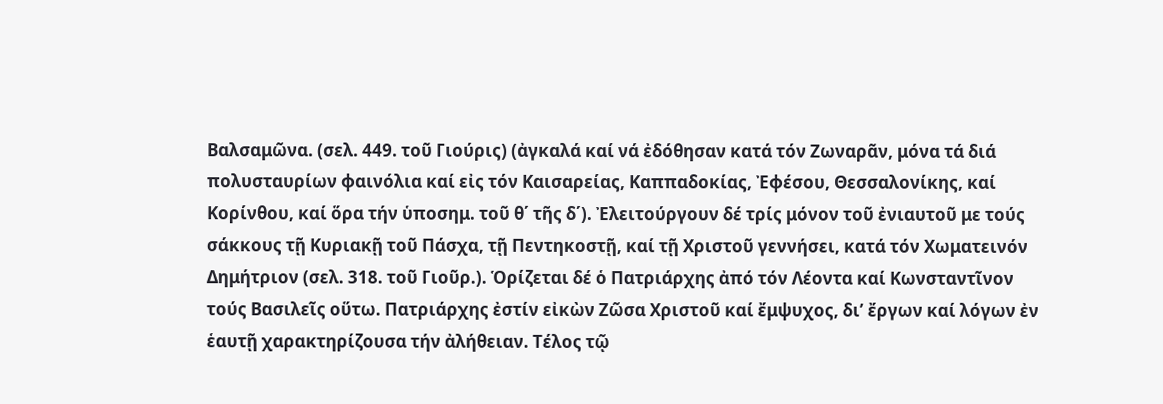Βαλσαμῶνα. (σελ. 449. τοῦ Γιούρις) (ἀγκαλά καί νά ἐδόθησαν κατά τόν Ζωναρᾶν, μόνα τά διά πολυσταυρίων φαινόλια καί εἰς τόν Καισαρείας, Καππαδοκίας, Ἐφέσου, Θεσσαλονίκης, καί Κορίνθου, καί ὅρα τήν ὑποσημ. τοῦ θ΄ τῆς δ΄). Ἐλειτούργουν δέ τρίς μόνον τοῦ ἐνιαυτοῦ με τούς σάκκους τῇ Κυριακῇ τοῦ Πάσχα, τῇ Πεντηκοστῇ, καί τῇ Χριστοῦ γεννήσει, κατά τόν Χωματεινόν Δημήτριον (σελ. 318. τοῦ Γιοῦρ.). Ὁρίζεται δέ ὁ Πατριάρχης ἀπό τόν Λέοντα καί Κωνσταντῖνον τούς Βασιλεῖς οὕτω. Πατριάρχης ἐστίν εἰκὼν Ζῶσα Χριστοῦ καί ἔμψυχος, δι’ ἔργων καί λόγων ἐν ἑαυτῇ χαρακτηρίζουσα τήν ἀλήθειαν. Τέλος τῷ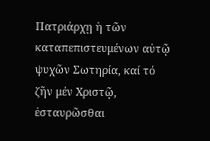Πατριάρχῃ ἡ τῶν καταπεπιστευμένων αὐτῷ ψυχῶν Σωτηρία, καί τό ζῆν μέν Χριστῷ, ἐσταυρῶσθαι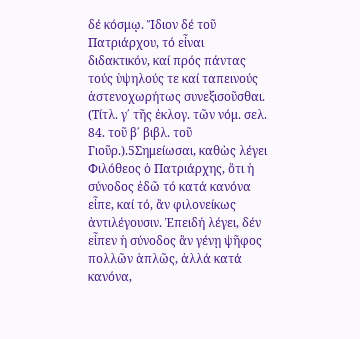δέ κόσμῳ. Ἴδιον δέ τοῦ Πατριάρχου, τό εἶναι διδακτικόν, καί πρός πάντας τούς ὑψηλούς τε καί ταπεινούς ἀστενοχωρήτως συνεξισοῦσθαι. (Τίτλ. γ΄ τῆς ἐκλογ. τῶν νόμ. σελ. 84. τοῦ β΄ βιβλ. τοῦ Γιοῦρ.).5Σημείωσαι, καθὼς λέγει Φιλόθεος ὁ Πατριάρχης, ὅτι ἡ σύνοδος ἐδῶ τό κατά κανόνα εἶπε, καί τό, ἂν φιλονείκως ἀντιλέγουσιν. Ἐπειδή λέγει, δέν εἶπεν ἡ σύνοδος ἂν γένῃ ψῆφος πολλῶν ἁπλῶς, ἀλλά κατά κανόνα,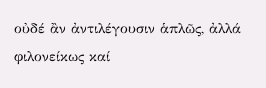οὐδέ ἂν ἀντιλέγουσιν ἁπλῶς, ἀλλά φιλονείκως καί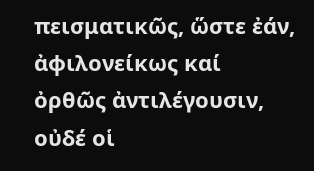πεισματικῶς, ὥστε ἐάν, ἀφιλονείκως καί ὀρθῶς ἀντιλέγουσιν, οὐδέ οἱ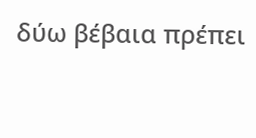δύω βέβαια πρέπει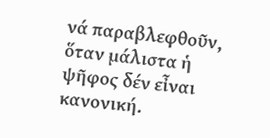νά παραβλεφθοῦν, ὅταν μάλιστα ἡ ψῆφος δέν εἶναι κανονική.